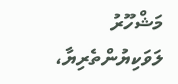މަޝްހޫރު ލަވަކިޔުންތެރިޔާ،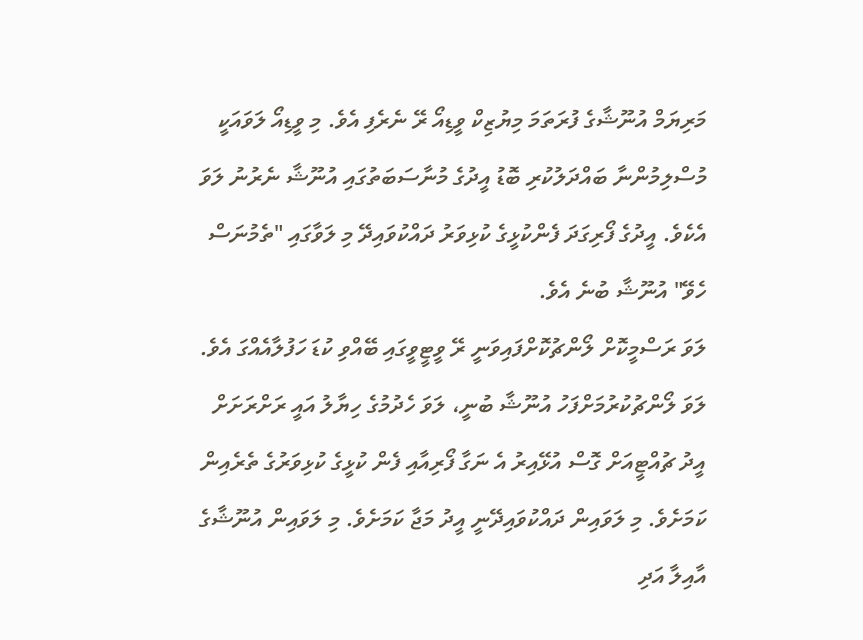މަރިޔަމް އުނޫޝާގެ ފުރަތަމަ މިޔުޒިކް ވީޑިއޯ ރޭ ނެރެފި އެވެ. މި ވީޑިއޯ ލަވައަކީ މުސްލިމުންނާ ބައްދަލުކުރި ބޮޑު އީދުގެ މުނާސަބަތުގައި އުނޫޝާ ނެރުނު ލަވަ އެކެވެ. އީދުގެ ފޯރިގަދަ ފެންކުޅީގެ ކުޅިވަރު ދައްކުވައިދޭ މި ލަވާގައި "ތެމުނަސް ހެވޭ" އުނޫޝާ ބުނެ އެވެ.
ލަވަ ރަސްމީކޮށް ލޯންޗުކޮށްފައިވަނީ ރޭ ވީޓީވީގައި ބޭއްވި ކުޑަ ހަފުލާއެއްގަ އެވެ. ލަވަ ލޯންޗުކުރުމަށްފަހު އުނޫޝާ ބުނީ، ލަވަ ހެދުމުގެ ހިޔާލު އައީ ރަށްރަށަށް އީދު ޗުއްޓީއަށް ގޮސް އުޅޭއިރު އެ ނަގާ ފޯރިއާއި ފެން ކުޅީގެ ކުޅިވަރުގެ ތެރެއިން ކަމަށެވެ. މި ލަވައިން ދައްކުވައިދޭނީ އީދު މަޖާ ކަމަށެވެ. މި ލަވައިން އުނޫޝާގެ އާއިލާ އަދި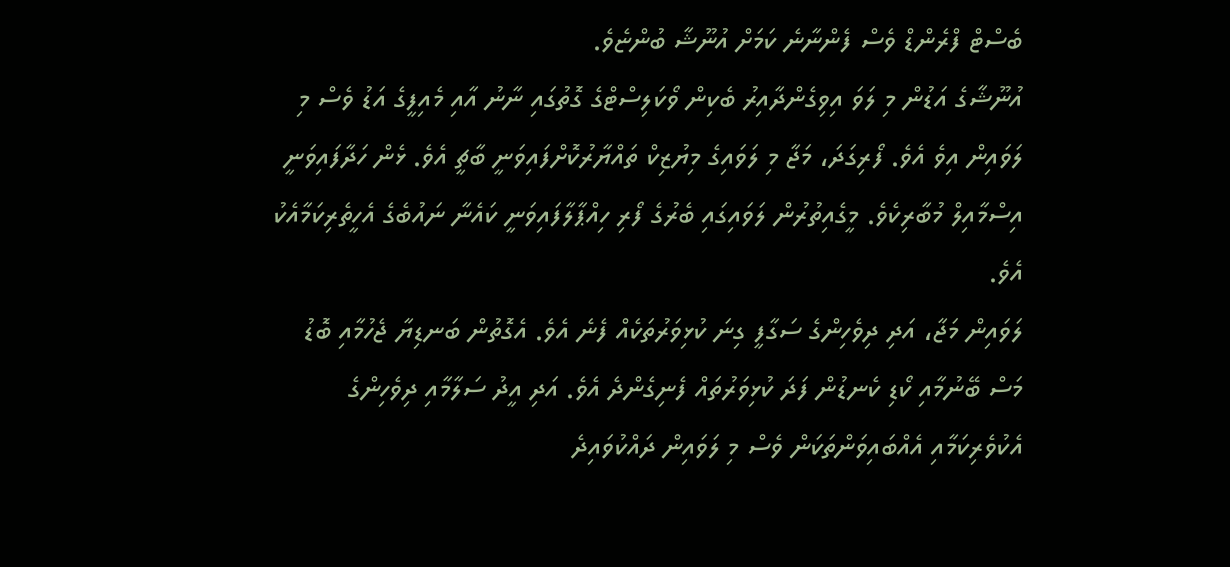ބެސްޓް ފްރެންޑް ވެސް ފެންނާނެ ކަމަށް އުނޫޝާ ބުންޏެވެ.
އުނޫޝާގެ އަޑުން މި ލަވަ އިވިގެންދާއިރު ބެކިން ވޯކަލިސްޓްގެ ގޮތުގައި ނާނު އާއި މެއިފީގެ އަޑު ވެސް މި ލަވައިން އިވެ އެވެ. ފޯރިގަދަ، މަޖާ މި ލަވައިގެ މިޔުޒިކް ތައްޔާރުކޮށްފައިވަނީ ބާޗީ އެވެ. ޅެން ހަދާފައިވަނީ އިސްމާއިލް މުބާރިކެވެ. މީގެއިތުރުން ލަވައިގައި ބެރުގެ ފޯރި ހިއްޕާލާފައިވަނީ ކައެނާ ނައުބެގެ އެހީތެރިކަމާއެކު އެވެ.
ލަވައިން މަޖާ، އަދި ދިވެހިންގެ ސަގާފީ ގިނަ ކުޅިވަރުތަކެއް ފެނެ އެވެ. އެގޮތުން ބަނޑިޔާ ޖެހުމާއި ބޮޑު މަސް ބޭނުމާއި ކޯޑި ކެނޑުން ފަދަ ކުޅިވަރުތައް ފެނިގެންދެ އެވެ. އަދި އީދު ސަލާމާއި ދިވެހިންގެ އެކުވެރިކަމާއި އެއްބައިވަންތަކަން ވެސް މި ލަވައިން ދައްކުވައިދެ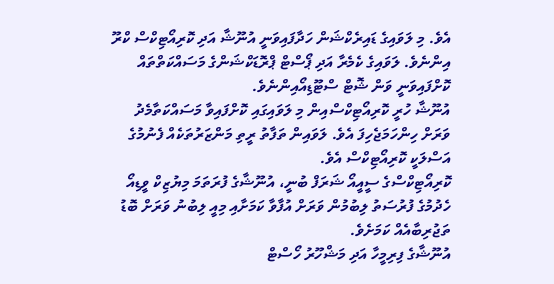އެވެ. މި ލަވައިގެ ޑައިރެކްޝަން ހަދާފައިވަނީ އުނޫޝާ އަދި ކޮރިއޯޓިކްސް ކްރޫ އިންނެވެ. ލަވައިގެ ކެމެރާ އަދި ޕޯސްޓް ޕްރޮޑަކްޝަންގެ މަސައްކަތްތައް ކޮށްފައިވަނީ ވަން ޝޮޓް ސްޓޫޑިއޯއިންނެވެ.
އުނޫޝާ ހުރީ ކޮރިއޯޓިކްސްއިން މި ލަވައިގައި ކޮށްފައިވާ މަސައްކަތާމެދު ވަރަށް ހިންހަމަޖެހިފަ އެވެ. ލަވައިން ތަފާތު ރީތި މަންޒަރުތަކެއް ފެނުމުގެ އަސްލަކީ ކޮރިއޯޓިކްސް އެވެ.
ކޮރިއޯޓިކްސްގެ ސީއީއޯ ޝަރަފް ބުނީ، އުނޫޝާގެ ފުރަތަމަ މިޔުޒިކް ވީޑިއޯ ހެދުމުގެ ފުރުސަތު ލިބުމުން ވަރަށް އުފާވާ ކަމަށާއި މިއީ ލިބުނު ވަރަށް ބޮޑު ތަޖުރިބާއެއް ކަމަށެވެ.
އުނޫޝާގެ ފިރިމީހާ އަދި މަޝްހޫރު ހޯސްޓް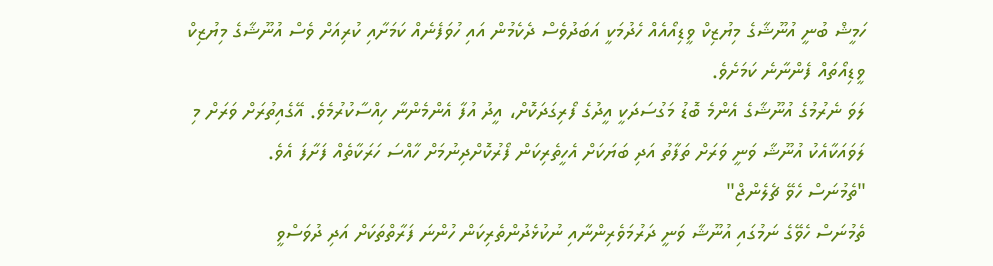ހަމީޝް ބުނީ އުނޫޝާގެ މިޔުޒިކް ވީޑިއޯއެއް ހެދުމަކީ އަބަދުވެސް ދެކެމުން އައި ހުވަފެނެއް ކަމަށާއި ކުރިއަށް ވެސް އުނޫޝާގެ މިޔުޒިކް ވީޑިއޯތައް ފެންނާނެ ކަމަށެވެ.
ލަވަ ނެރުމުގެ އުނޫޝާގެ އެންމެ ބޮޑު މަގުސަދަކީ އީދުގެ ފޯރިގަދަކޮށް، އީދު އުފާ އެންމެންނާ ހިއްސާކުރުމެވެ. އޭގެއިތުރަށް ވަރަށް މި ލަވައަކާއެކު އުނޫޝާ ވަނީ ވަރަށް ތަފާތު އަދި ބަޔަކަށް އެހީތެރިކަން ފޯރުކޮށްދިނުމަށް ހާއްސަ ހަރަކާތެއް ފަށާފަ އެވެ.
"ތެމުނަސް ހެވޭ ޗެލެންޖް"
ތެމުނަސް ހެވޭގެ ނަމުގައި އުނޫޝާ ވަނީ ދަރުމަވެރިންނާއި ނުކުޅެދުންތެރިކަން ހުންނަ ފަރާތްތަކަށް އަދި ދުވަސްވީ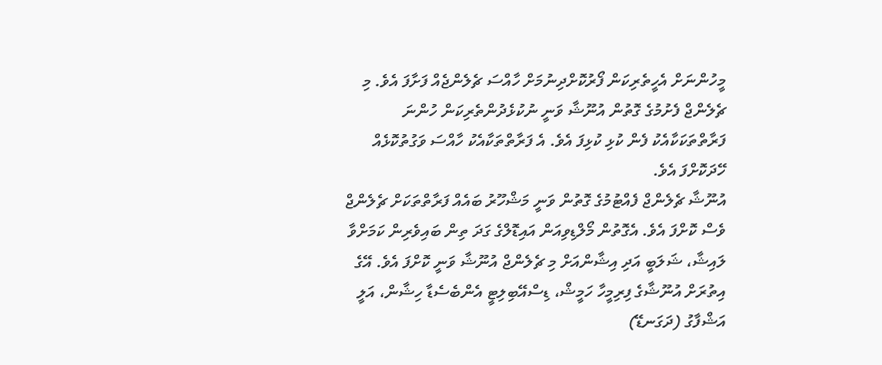މީހުންނަށް އެހީތެރިކަން ފޯރުކޮށްދިނުމަށް ހާއްސަ ޗެލެންޖެއް ފަށާފަ އެވެ. މި ޗެލެންޖް ފެށުމުގެ ގޮތުން އުނޫޝާ ވަނީ ނުކުޅެދުންތެރިކަން ހުންނަ ފަރާތްތަކަކާއެކު ފެން ކުޅި ކުޅިފަ އެވެ. އެ ފަރާތްތަކާއެކު ހާއްސަ ވަގުތުކޮޅެއް ހޭދަކޮށްފަ އެވެ.
އުނޫޝާ ޗެލެންޖް ފެއްޓުމުގެ ގޮތުން ވަނީ މަޝްހޫރު ބައެއް ފަރާތްތަކަށް ޗެލެންޖް ވެސް ކޮށްފަ އެވެ. އެގޮތުން މޯލްޑިވިއަން އައިޑޮލްގެ ގަދަ ތިން ބައިވެރިން ކަމަށްވާ ލައިޝާ، ޝަލަބީ އަދި އިޝާންއަށް މި ޗެލެންޖް އުނޫޝާ ވަނީ ކޮށްފަ އެވެ. އޭގެ އިތުރަށް އުނޫޝާގެ ފިރިމީހާ ހަމީޝް، ޑިސްއޭބިލިޓީ އެންބެސެޑާ ހިޝާން، އަލީ އަޝްފާގު (ދަގަނޑޭ)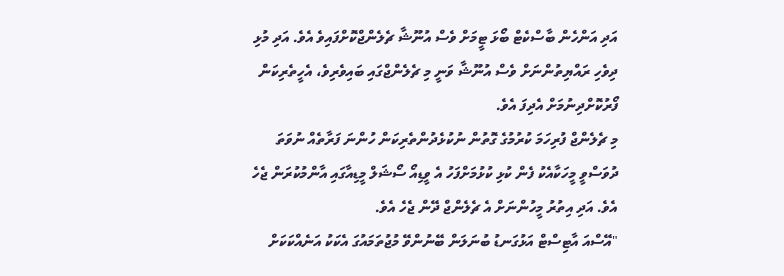އަދި އަންހެން ބާސްކެޓް ބޯޅަ ޓީމަށް ވެސް އުނޫޝާ ޗެލެންޖްކޮށްފައިވެ އެވެ. އަދި މުޅި ދިވެހި ރައްޔިތުންނަށް ވެސް އުނޫޝާ ވަނީ މި ޗެލެންޖްގައި ބައިވެރިވެ، އެހީތެރިކަން ފޯރުކޮށްދިނުމަށް އެދިފަ އެވެ.
މި ޗެލެންޖް ފުރިހަމަ ކުރުމުގެ ގޮތުން ނުކުޅެދުންތެރިކަން ހުންނަ ފަރާތެއް ނުވަތަ ދުވަސްވީ މީހަކާއެކު ފެން ކުޅި ކުޅުމަށްފަހު އެ ވީޑިއޯ ސޯޝަލް މީޑިއާގައި އާންމުކުރަން ޖެހެ އެވެ. އަދި އިތުރު މީހުންނަށް އެ ޗެލެންޖް ދޭން ޖެހެ އެވެ.
"އޭސްއަ އާޓިސްޓް އަޅުގަނޑު ބުނަލަން ބޭނުންވޭ މުޖުތަމައުގަ އެކަކު އަނެއްކަކަށް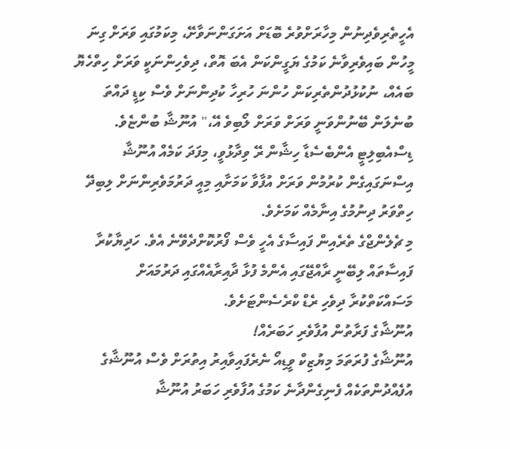އެހީތެރިވެދިނުން މިހާރަށްވުރެ ބޮޑަށް އަށަގަންނަވާށޭ، މިކަމުގައި ވަރަށް ގިނަ މީހުން ބައިވެރިވާނެ ކަމުގެ ޔަގީންކަން އެބަ އޮތް، ދިވެހިންނަކީ ވަރަށް ހިތްހެޔޮ ބައެއް، ނުކުޅުދުންތެރިކަން ހުންނަ ހުރިހާ ކުދިންނަށް ވެސް ކިޑީ ދައްތަ ބުނެލަން ބޭނުންވަނީ ވަރަށް ވަރަށް ލޯބިވެ އޭ،" އުނޫޝާ ބުންޏެވެ.
ޑިސްއެބިލިޓީ އެންބެސެޑާ ހިޝާން ރޭ ވިދާޅުވީ، މިފަދަ ކަމެއް އުނޫޝާ އިސްނަގައިގެން ކުރުމުން ވަރަށް އުފާވާ ކަމަށާއި މިއީ ދަރުމަވެރިންނަށް ލިބިދޭ ހިތްވަރު ދިނުމުގެ އިނާމެއް ކަމަށެވެ.
މި ޗެލެންޖްގެ ތެރެއިން ފައިސާގެ އެހީ ވެސް ފޯރުކޮށްދެވޭނެ އެވެ. ހަދިޔާކުރާ ފައިސާތައް ލިބޭނީ ރާއްޖޭގައި އެންމެ ފުޅާ ދާއިރާއެއްގައި ދަރުމައަށް މަސައްކަތްކުރާ ދިވެހި ރެޑް ކްރެސެންޓަށެވެ.
އުނޫޝާގެ ފަރާތުން އުފާވެރި ހަބަރެއް!
އުނޫޝާގެ ފުރަތަމަ މިޔުޒިކް ވީޑިއޯ ނެރެފައިވާއިރު އިތުރަށް ވެސް އުނޫޝާގެ އުފެއްދުންތަކެއް ފެނިގެންދާނެ ކަމުގެ އުފާވެރި ހަބަރު އުނޫޝާ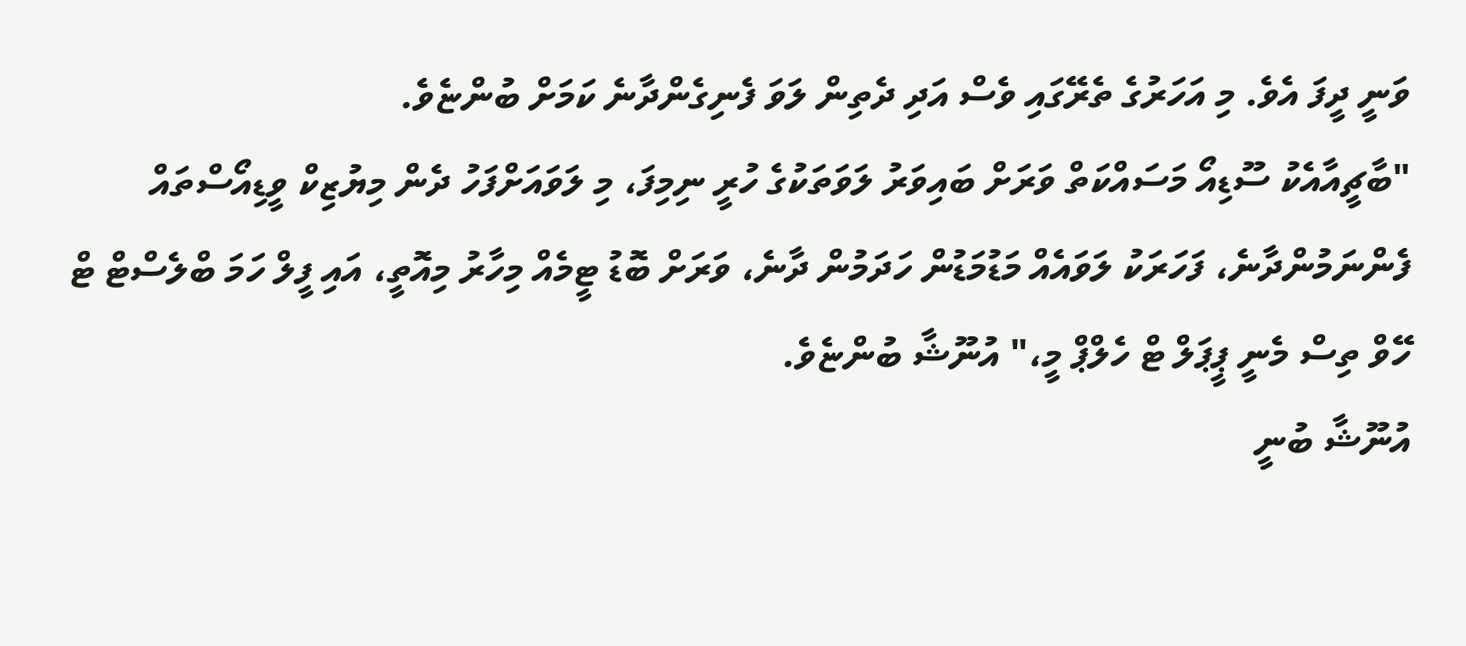ވަނީ ދީފަ އެވެ. މި އަހަރުގެ ތެރޭގައި ވެސް އަދި ދެތިން ލަވަ ފެނިގެންދާނެ ކަމަށް ބުންޏެވެ.
"ބާޗީއާއެކު ސޫޑިއޯ މަސައްކަތް ވަރަށް ބައިވަރު ލަވަތަކުގެ ހުރީ ނިމިފަ، މި ލަވައަށްފަހު ދެން މިޔުޒިކް ވީޑިއޯސްތައް ފެންނަމުންދާނެ، ފަހަރަކު ލަވައެއް މަޑުމަޑުން ހަދަމުން ދާނެ، ވަރަށް ބޮޑު ޓީމެއް މިހާރު މިއޮތީ، އައި ފީލް ހަމަ ބްލެސްޓް ޓް ހޭވް ތިސް މެނީ ޕީޕަލް ޓް ހެލްޕް މީ،" އުނޫޝާ ބުންޏެވެ.
އުނޫޝާ ބުނީ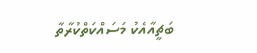ބަޗީއާއެކު މަސައްކަތްކުރާތާ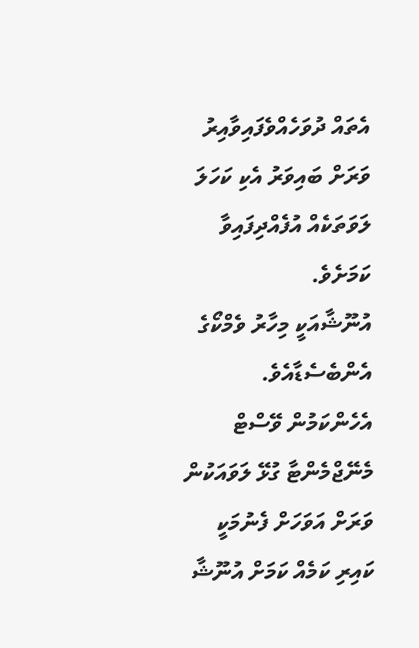އެތައް ދުވަހެއްވެފައިވާއިރު ވަރަށް ބައިވަރު އެކި ކަހަލަ ލަވަތަކެއް އުފެއްދިފައިވާ ކަމަށެވެ.
އުނޫޝާއަކީ މިހާރު ވެމްކޯގެ އެންބެސެޑާއެވެ. އެހެންކަމުން ވޭސްޓް މެނޭޖްމެންޓާ ގުޅޭ ލަވައަކުން ވަރަށް އަވަހަށް ފެނުމަކީ ކައިރި ކަމެއް ކަމަށް އުނޫޝާ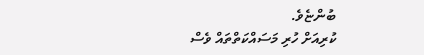ބުންޏެވެ.
ކުރިއަށް ހުރި މަސައްކަތްތައް ވެސް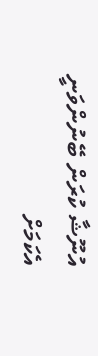އުނޫޝާ ކުރަން ބޭނުންވަނީ އެކަމަށް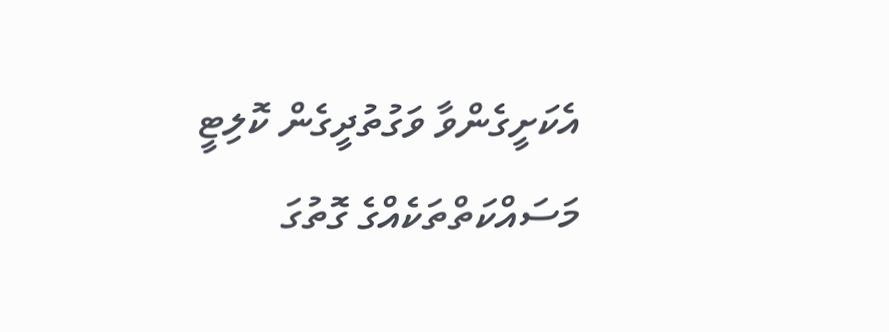އެކަށީގެންވާ ވަގުތުދީގެން ކޮލިޓީ މަސައްކަތްތަކެއްގެ ގޮތުގަ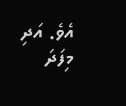އެވެ. އަދި މިފަދަ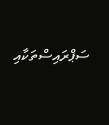ސަޕްރައިސްތަކާއި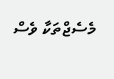މެސެޖްތަކާ ވެސް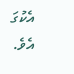އެކުގަ އެވެ.